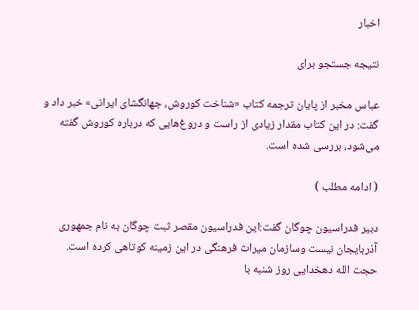اخبار

نتیجه جستجو برای

عباس مخبر از پایان ترجمه کتاب «شناخت کوروش‌، جهانگشای ایرانی» خبر داد و گفت: در این کتاب مقدار زیادی از راست و دروغ‌هایی که درباره کوروش گفته می‌شود، بررسی شده است.

( ادامه مطلب )

دبیر فدراسیون چوگان گفت:این فدراسیون مقصر ثبت چوگان به نام جمهوری آذربایجان نیست وسازمان میراث فرهنگی در این زمینه کوتاهی کرده است. حجت الله دهخدایی روز شنبه با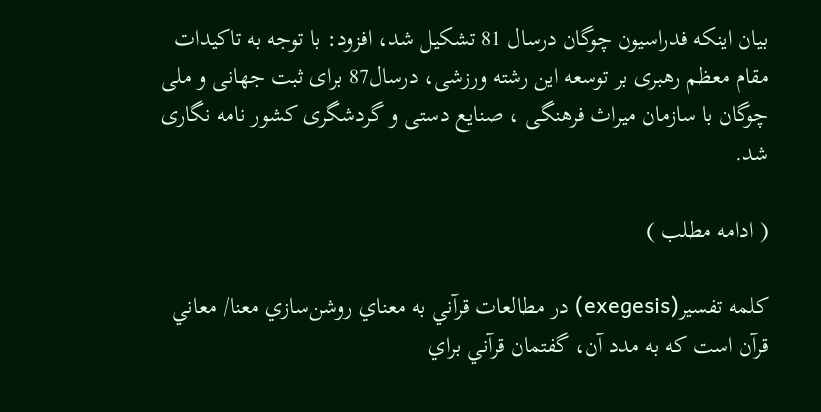بیان اینکه فدراسیون چوگان درسال 81 تشکیل شد، افزود: با توجه به تاکیدات مقام معظم رهبری بر توسعه این رشته ورزشی، درسال87 برای ثبت جهانی و ملی چوگان با سازمان میراث فرهنگی ، صنایع دستی و گردشگری کشور نامه نگاری شد.

( ادامه مطلب )

كلمه تفسير(exegesis) در مطالعات قرآني به معناي روشن‌سازي معنا/ معاني قرآن است كه به مدد آن، گفتمان قرآني براي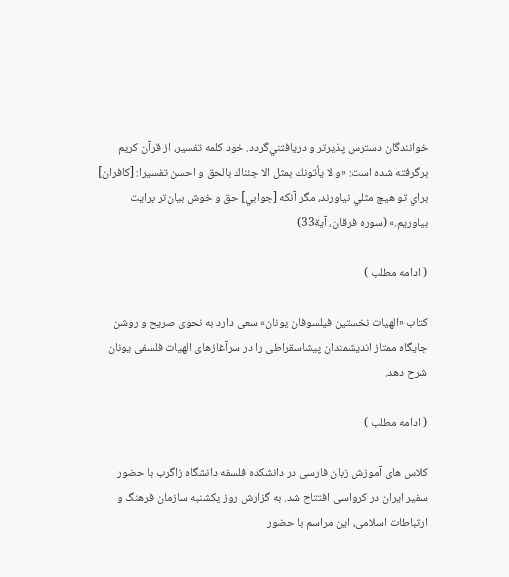خوانندگان دسترس پذيرتر و دريافتني‌گردد. خود كلمه تفسير، از قرآن كريم برگرفته شده است: «و لا يأتونك بمثل الا جئناك بالحق و احسن تفسيرا: [كافران] براي تو هيچ مثلي نياورند، مگر آنكه [جوابي] حق و خوش بيان‌تر برايت بياوريم.» (سوره فرقان، آية33)

( ادامه مطلب )

کتاب «الهیات نخستین فیلسوفان یونان» سعی دارد به نحوی صریح و روشن جایگاه ممتاز اندیشمندان پیشاسقراطی را در سرآغاز‌های الهیات فلسفی یونان شرح دهد.

( ادامه مطلب )

کلاس های آموزش زبان فارسی در دانشکده فلسفه دانشگاه زاگرب با حضور سفیر ایران در کرواسی افتتاح شد. به گزارش روز یکشنبه سازمان فرهنگ و ارتباطات اسلامی، این مراسم با حضور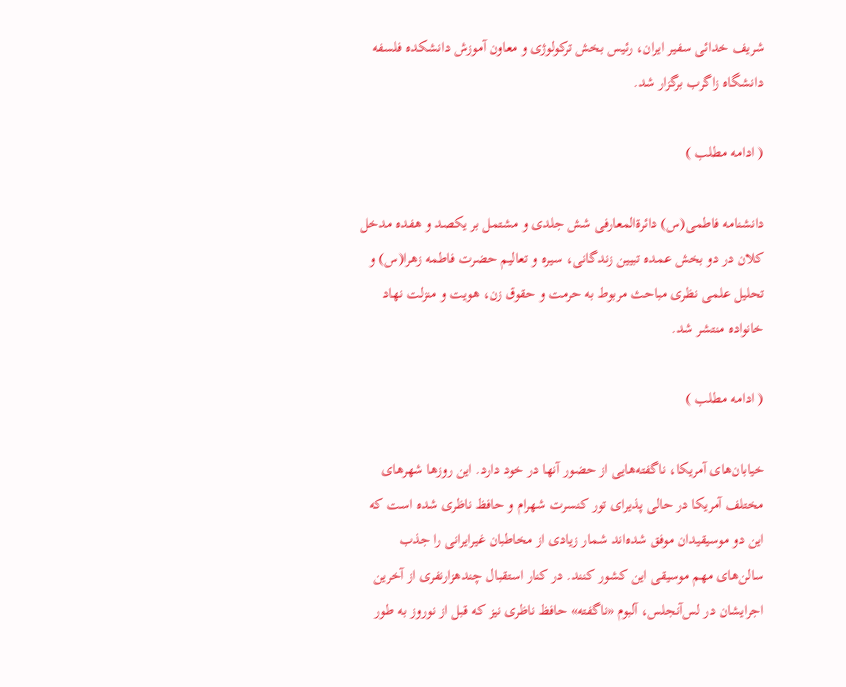شریف خدائی سفیر ایران، رئیس بخش ترکولوژی و معاون آموزش دانشکده فلسفه دانشگاه زاگرب برگزار شد.

( ادامه مطلب )

دانشنامه‌ فاطمی(س) دائرةالمعارفی شش جلدی و مشتمل بر یکصد و هفده مدخل کلان در دو بخش عمده تبیین زندگانی، سیره و تعالیم حضرت فاطمه زهرا(س) و تحلیل علمی نظری مباحث مربوط به حرمت و حقوق زن، هویت و منزلت نهاد خانواده منتشر شد.

( ادامه مطلب )

خیابان‌های آمریکا، ناگفته‌هایی از حضور آنها در خود دارد. این روزها شهرهای مختلف آمریکا در حالی پذیرای تور کنسرت شهرام و حافظ ناظری شده است که این دو موسیقیدان موفق شده‌اند شمار زیادی از مخاطبان غیرایرانی را جذب سالن‌های مهم موسیقی این کشور کنند. در کنار استقبال چندهزارنفری از آخرین اجرایشان در لس‌آنجلس، آلبوم «ناگفته» حافظ ناظری نیز که قبل از نوروز به طور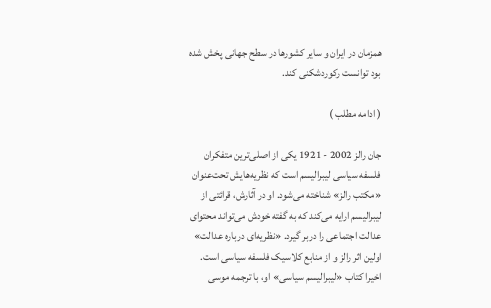همزمان در ایران و سایر کشورها در سطح جهانی پخش شده بود توانست رکورد‌شکنی کند.

( ادامه مطلب )

جان رالز 2002 - 1921 یکی از اصلی‌ترین متفکران فلسفه سیاسی لیبرالیسم است که نظریه‌هایش تحت‌عنوان «مکتب رالز» شناخته می‌شود. او در آثارش، قرائتی از لیبرالیسم ارایه می‌کند که به گفته خودش می‌تواند محتوای عدالت اجتماعی را دربر گیرد. «نظریه‌ای درباره عدالت» اولین اثر رالز و از منابع کلاسیک فلسفه سیاسی است. اخیرا کتاب «لیبرالیسم سیاسی» او، با ترجمه موسی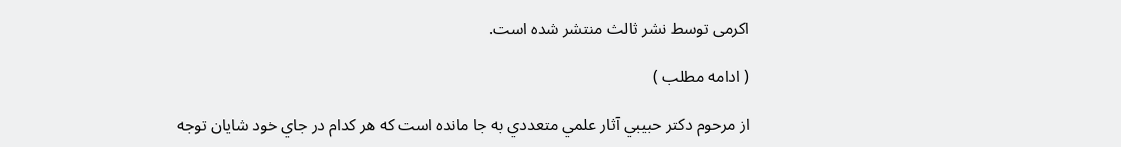اکرمی توسط نشر ثالث منتشر شده است.

( ادامه مطلب )

از مرحوم دكتر حبيبي آثار علمي متعددي به جا مانده است كه هر كدام در جاي خود شايان توجه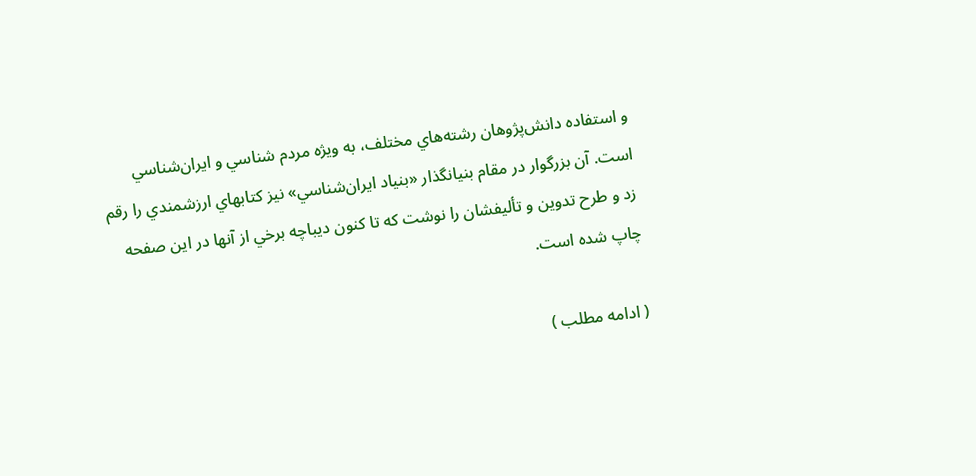و استفاده دانش‌پژوهان رشته‌هاي مختلف، به ويژه مردم شناسي و ايران‌شناسي است. آن بزرگوار در مقام بنيانگذار «بنياد ايران‌شناسي» نيز كتابهاي ارزشمندي را رقم زد و طرح تدوين و تأليفشان را نوشت كه تا كنون ديباچه برخي از آنها در اين صفحه چاپ شده است.

( ادامه مطلب )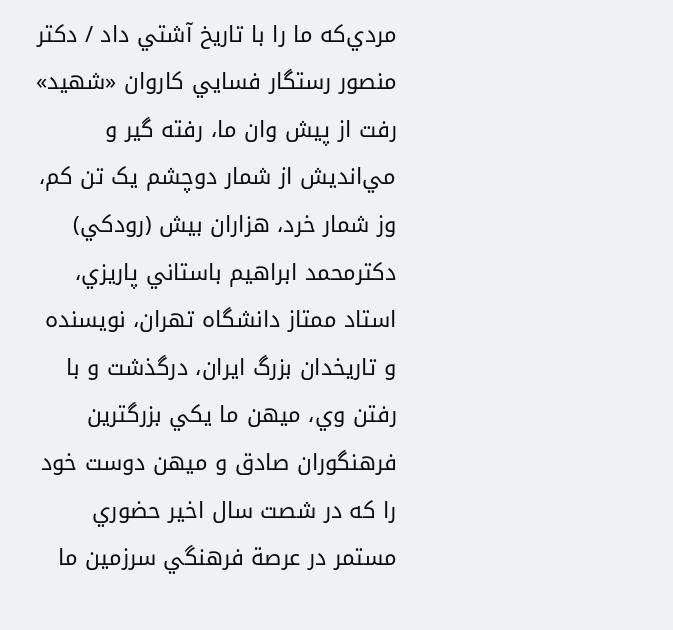مردي‌که ما را با تاريخ آشتي داد / دکتر منصور رستگار فسايي کاروان «شهيد» رفت از پيش وان ما، رفته گير و مي‌انديش از شمار دوچشم يک تن کم، وز شمار خرد، هزاران بيش (رودکي) دکترمحمد ابراهيم باستاني پاريزي، استاد ممتاز دانشگاه تهران، نويسنده و تاريخدان بزرگ ايران، درگذشت و با رفتن وي، ميهن ما يکي بزرگترين فرهنگوران صادق و ميهن دوست خود را که در شصت سال اخير حضوري مستمر در عرصة فرهنگي سرزمين ما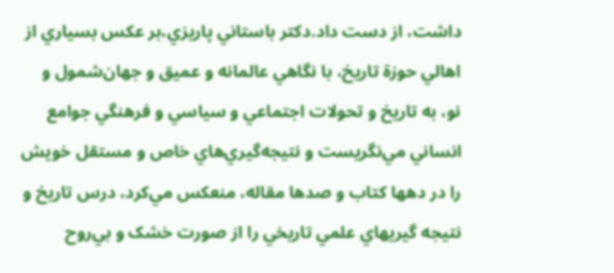داشت، از دست داد.دکتر باستاني پاريزي،بر عکس بسياري از اهالي حوزة تاريخ، با نگاهي عالمانه و عميق و جهان‌شمول و نو، به تاريخ و تحولات اجتماعي و سياسي و فرهنگي جوامع انساني مي‌نگريست و نتيجه‌گيري‌هاي خاص و مستقل خويش را در دهها کتاب و صدها مقاله، منعکس مي‌کرد، درس تاريخ و نتيجه گيريهاي علمي تاريخي را از صورت خشک و بي‌روح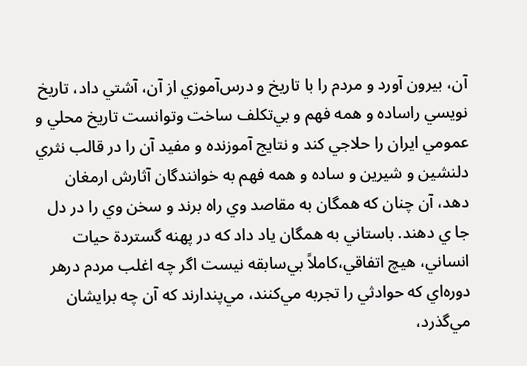آن، بيرون آورد و مردم را با تاريخ و درس‌آموزي از آن، آشتي داد، تاريخ نويسي راساده و همه فهم و بي‌تکلف ساخت وتوانست تاريخ محلي و عمومي ايران را حلاجي کند و نتايج آموزنده و مفيد آن را در قالب نثري دلنشين و شيرين و ساده و همه فهم به خوانندگان آثارش ارمغان دهد، آن چنان که همگان به مقاصد وي راه برند و سخن وي را در دل جا ي دهند. باستاني به همگان ياد داد که در پهنه گستردة حيات انساني، هيچ اتفاقي،کاملاً بي‌سابقه نيست اگر چه اغلب مردم درهر دوره‌اي که حوادثي را تجربه مي‌کنند، مي‌پندارند که آن چه برايشان مي‌گذرد،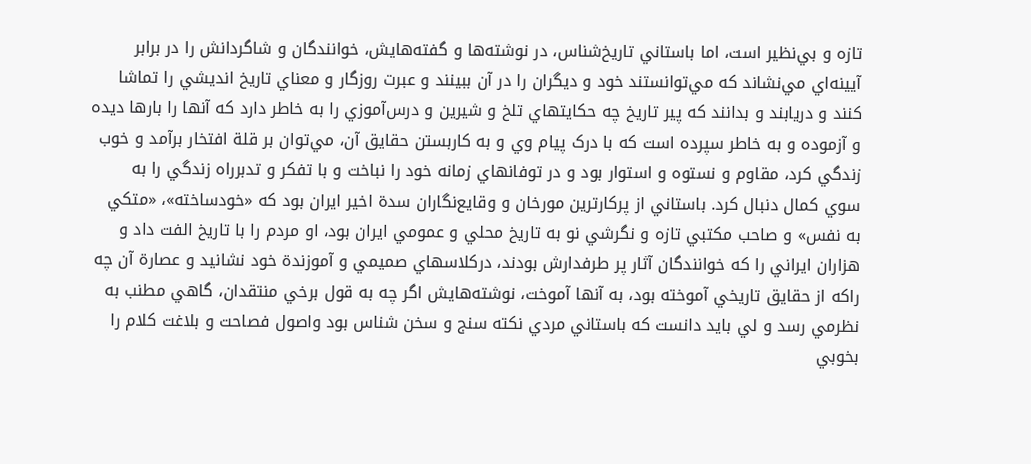تازه و بي‌نظير است، اما باستاني تاريخ‌شناس، در نوشته‌ها و گفته‌هايش، خوانندگان و شاگردانش را در برابر آيينه‌اي مي‌نشاند که مي‌توانستند خود و ديگران را در آن ببينند و عبرت روزگار و معناي تاريخ انديشي را تماشا کنند و دريابند و بدانند که پير تاريخ چه حکايتهاي تلخ و شيرين و درس‌آموزي را به خاطر دارد که آنها را بارها ديده و آزموده و به خاطر سپرده است که با درک پيام وي و به کاربستن حقايق آن، مي‌توان بر قلة افتخار برآمد و خوب زندگي کرد، مقاوم و نستوه و استوار بود و در توفانهاي زمانه خود را نباخت و با تفکر و تدبرراه زندگي را به سوي کمال دنبال کرد. باستاني از پرکار‌ترين مورخان و وقايع‌نگاران سدة اخير ايران بود که «خودساخته»، «متکي به نفس» و صاحب مکتبي تازه و نگرشي نو به تاريخ محلي و عمومي ايران بود، او مردم را با تاريخ الفت داد و هزاران ايراني را که خوانندگان آثار پر طرفدارش بودند، درکلاسهاي صميمي و آموزندة خود نشانيد و عصارة آن چه راکه از حقايق تاريخي آموخته بود، به آنها آموخت، نوشته‌هايش اگر چه به قول برخي منتقدان، گاهي مطنب به نظرمي رسد و لي بايد دانست که باستاني مردي نکته سنج و سخن شناس بود واصول فصاحت و بلاغت کلام را بخوبي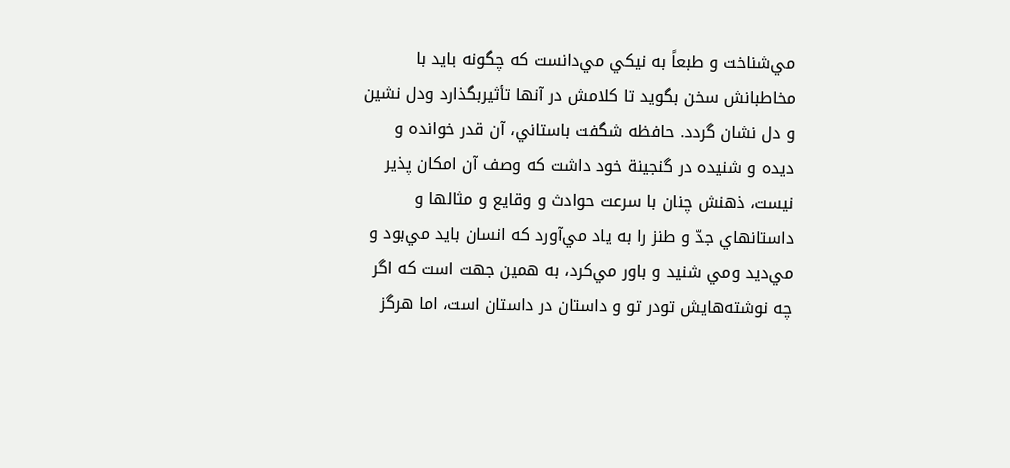مي‌شناخت و طبعاً به نيکي مي‌دانست که چگونه بايد با مخاطبانش سخن بگويد تا کلامش در آنها تأثيربگذارد ودل نشين و دل نشان گردد. حافظه شگفت باستاني، آن قدر خوانده و ديده و شنيده در گنجينة خود داشت که وصف آن امکان پذير نيست، ذهنش چنان با سرعت حوادث و وقايع و مثالها و داستانهاي جدّ و طنز را به ياد مي‌آورد که انسان بايد مي‌بود و مي‌ديد ومي شنيد و باور مي‌کرد، به همين جهت است که اگر چه نوشته‌هايش تودر تو و داستان در داستان است، اما هرگز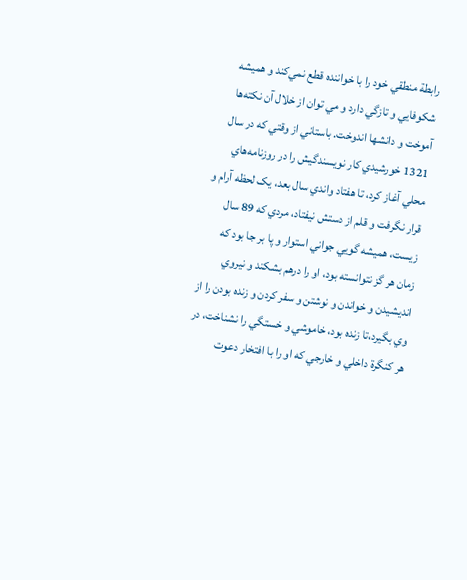رابطة منطقي خود را با خواننده قطع نمي‌کند و هميشه شکوفايي و تازگي دارد و مي توان از خلال آن نکته‌ها آموخت و دانشها اندوخت. باستاني از وقتي که در سال 1321 خورشيدي کار نويسندگيش را در روزنامه‌هاي محلي آغاز کرد، تا هفتاد واندي سال بعد، يک لحظه آرام و قرار نگرفت و قلم از دستش نيفتاد، مردي که 89 سال زيست، هميشه گويي جواني استوار و پا بر جا بود که زمان هر گز نتوانسته بود، او را درهم بشکند و نيروي انديشيدن و خواندن و نوشتن و سفر کردن و زنده بودن را از وي بگيرد،تا زنده بود، خاموشي و خستگي را نشناخت، در هر کنگرة داخلي و خارجي که او را با افتخار دعوت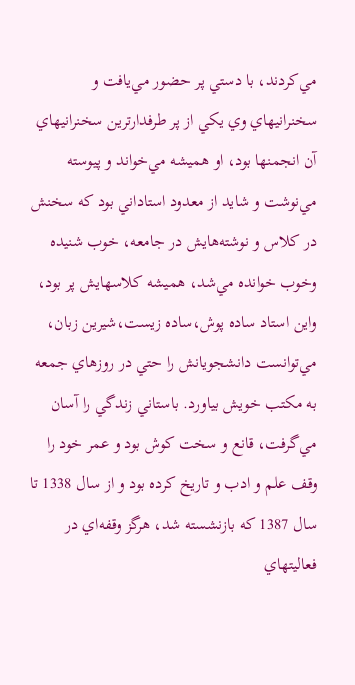مي‌کردند، با دستي پر حضور مي‌يافت و سخنرانيهاي وي يکي از پر طرفدار‌ترين سخنرانيهاي آن انجمنها بود، او هميشه مي‌خواند و پيوسته مي‌نوشت و شايد از معدود استاداني بود که سخنش در کلاس و نوشته‌هايش در جامعه، خوب شنيده وخوب خوانده مي‌شد، هميشه کلاسهايش پر بود، واين استاد ساده پوش،ساده زيست،شيرين زبان، مي‌توانست دانشجويانش را حتي در روزهاي جمعه به مکتب خويش بياورد. باستاني زندگي را آسان مي‌گرفت، قانع و سخت کوش بود و عمر خود را وقف علم و ادب و تاريخ کرده بود و از سال 1338 تا سال 1387 که بازنشسته شد، هرگز وقفه‌اي در فعاليتهاي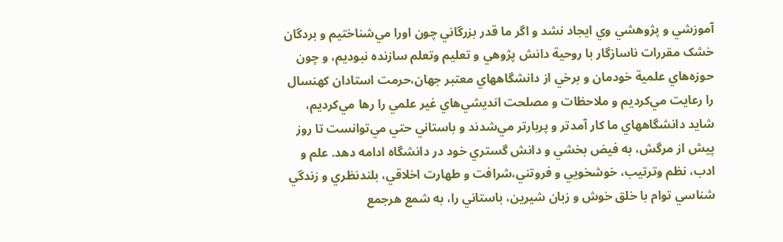آموزشي و پژوهشي وي ايجاد نشد و اگر ما قدر بزرگاني چون اورا مي‌شناختيم و بردگان خشک مقررات ناسازگار با روحية دانش پژوهي و تعليم وتعلم سازنده نبوديم، و چون حوزه‌هاي علمية خودمان و برخي از دانشگاههاي معتبر جهان،حرمت استادان کهنسال را رعايت مي‌کرديم و ملاحظات و مصلحت انديشي‌هاي غير علمي را رها مي‌کرديم، شايد دانشگاههاي ما کار آمدتر و پربار‌تر مي‌شدند و باستاني حتي مي‌توانست تا روز پيش از مرگش، به فيض بخشي و دانش گستري خود در دانشگاه ادامه دهد. علم و ادب، نظم وترتيب، خوشخويي و فروتني،شرافت و طهارت اخلاقي، بلندنظري و زندگي شناسي توام با خلق خوش و زبان شيرين، باستاني را، به شمع هرجمع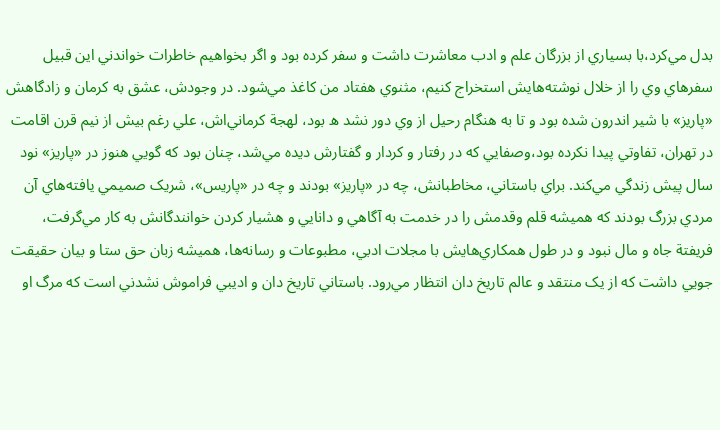بدل مي‌کرد،با بسياري از بزرگان علم و ادب معاشرت داشت و سفر کرده بود و اگر بخواهيم خاطرات خواندني اين قبيل سفر‌هاي وي را از خلال نوشته‌هايش استخراج کنيم، مثنوي هفتاد من کاغذ مي‌شود. در وجودش، عشق به کرمان و زادگاهش «پاريز» با شير اندرون شده بود و تا به هنگام رحيل از وي دور نشد ه بود، لهجة کرماني‌اش، علي رغم بيش از نيم قرن اقامت در تهران، تفاوتي پيدا نکرده بود،وصفايي که در رفتار و کردار و گفتارش ديده مي‌شد، چنان بود که گويي هنوز در «پاريز» نود سال پيش زندگي مي‌کند. براي باستاني، مخاطبانش، چه در «پاريز» بودند و چه در «پاريس»، شريک صميمي يافته‌هاي آن مردي بزرگ بودند که هميشه قلم وقدمش را در خدمت به آگاهي و دانايي و هشيار کردن خوانندگانش به کار مي‌گرفت، فريفتة جاه و مال نبود و در طول همکاري‌هايش با مجلات ادبي، مطبوعات و رسانه‌ها، هميشه زبان حق ستا و بيان حقيقت جويي داشت که از يک منتقد و عالم تاريخ دان انتظار مي‌رود. باستاني تاريخ دان و اديبي فراموش نشدني است که مرگ او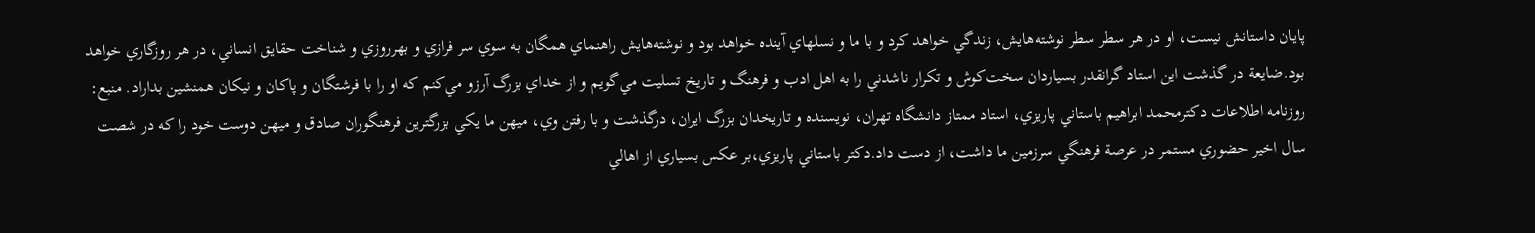پايان داستانش نيست، او در هر سطر سطر نوشته‌هايش، زندگي خواهد کرد و با ما و نسلهاي آينده خواهد بود و نوشته‌هايش راهنماي همگان به سوي سر فرازي و بهرروزي و شناخت حقايق انساني، در هر روزگاري خواهد بود.ضايعة در گذشت اين استاد گرانقدر بسياردان سخت‌کوش و تکرار ناشدني را به اهل ادب و فرهنگ و تاريخ تسليت مي‌گويم و از خداي بزرگ آرزو مي‌کنم که او را با فرشتگان و پاکان و نيکان همنشين بداراد. منبع: روزنامه اطلاعات دکترمحمد ابراهيم باستاني پاريزي، استاد ممتاز دانشگاه تهران، نويسنده و تاريخدان بزرگ ايران، درگذشت و با رفتن وي، ميهن ما يکي بزرگترين فرهنگوران صادق و ميهن دوست خود را که در شصت سال اخير حضوري مستمر در عرصة فرهنگي سرزمين ما داشت، از دست داد.دکتر باستاني پاريزي،بر عکس بسياري از اهالي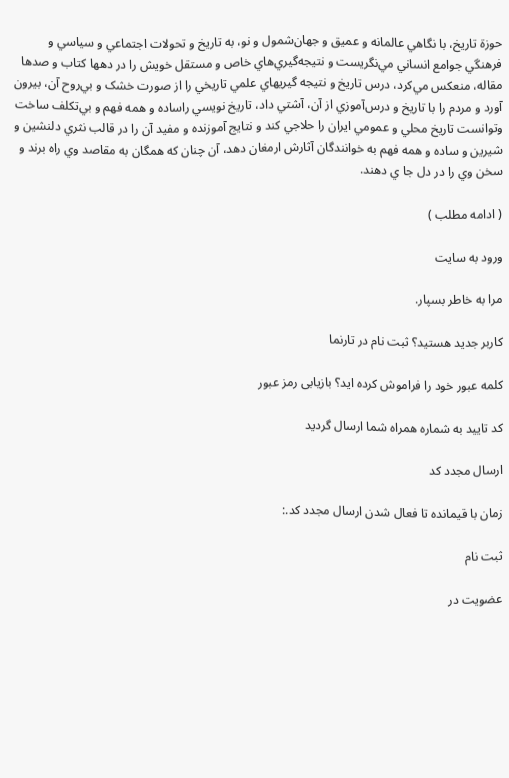حوزة تاريخ، با نگاهي عالمانه و عميق و جهان‌شمول و نو، به تاريخ و تحولات اجتماعي و سياسي و فرهنگي جوامع انساني مي‌نگريست و نتيجه‌گيري‌هاي خاص و مستقل خويش را در دهها کتاب و صدها مقاله، منعکس مي‌کرد، درس تاريخ و نتيجه گيريهاي علمي تاريخي را از صورت خشک و بي‌روح آن، بيرون آورد و مردم را با تاريخ و درس‌آموزي از آن، آشتي داد، تاريخ نويسي راساده و همه فهم و بي‌تکلف ساخت وتوانست تاريخ محلي و عمومي ايران را حلاجي کند و نتايج آموزنده و مفيد آن را در قالب نثري دلنشين و شيرين و ساده و همه فهم به خوانندگان آثارش ارمغان دهد، آن چنان که همگان به مقاصد وي راه برند و سخن وي را در دل جا ي دهند.

( ادامه مطلب )

ورود به سایت

مرا به خاطر بسپار.

کاربر جدید هستید؟ ثبت نام در تارنما

کلمه عبور خود را فراموش کرده اید؟ بازیابی رمز عبور

کد تایید به شماره همراه شما ارسال گردید

ارسال مجدد کد

زمان با قیمانده تا فعال شدن ارسال مجدد کد.:

ثبت نام

عضویت در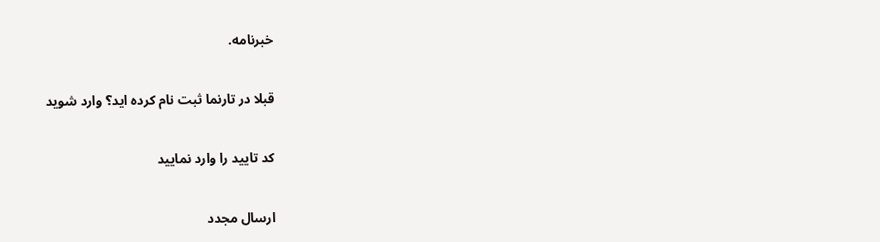خبرنامه.

قبلا در تارنما ثبت نام کرده اید؟ وارد شوید

کد تایید را وارد نمایید

ارسال مجدد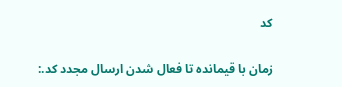کد

زمان با قیمانده تا فعال شدن ارسال مجدد کد.: